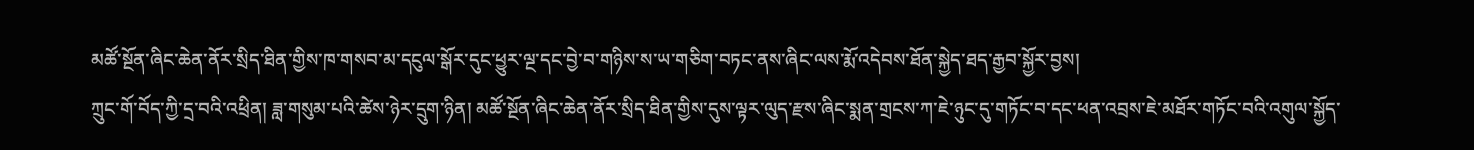མཚོ་སྔོན་ཞིང་ཆེན་ནོར་སྲིད་ཐིན་གྱིས་ཁ་གསབ་མ་དངུལ་སྒོར་དུང་ཕྱུར་ལྔ་དང་བྱེ་བ་གཉིས་ས་ཡ་གཅིག་བཏང་ནས་ཞིང་ལས་རྨོ་འདེབས་ཐོན་སྐྱེད་ཐད་རྒྱབ་སྐྱོར་བྱས།
ཀྲུང་གོ་བོད་ཀྱི་དྲ་བའི་འཕྲིན། ཟླ་གསུམ་པའི་ཚེས་ཉེར་དྲུག་ཉིན། མཚོ་སྔོན་ཞིང་ཆེན་ནོར་སྲིད་ཐིན་གྱིས་དུས་ལྟར་ལུད་རྫས་ཞིང་སྨན་གྲངས་ཀ་ཇེ་ཉུང་དུ་གཏོང་བ་དང་ཕན་འབྲས་ཇེ་མཐོར་གཏོང་བའི་འགུལ་སྐྱོད་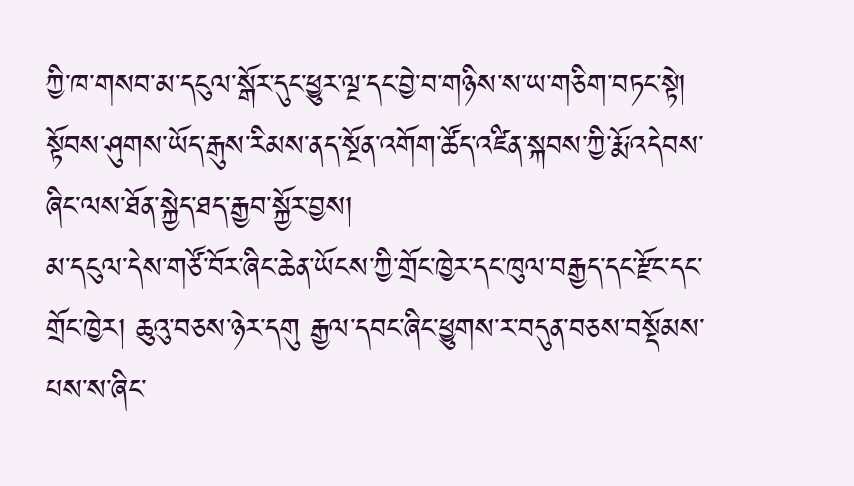ཀྱི་ཁ་གསབ་མ་དངུལ་སྒོར་དུང་ཕྱུར་ལྔ་དང་བྱེ་བ་གཉིས་ས་ཡ་གཅིག་བཏང་སྟེ། སྟོབས་ཤུགས་ཡོད་རྒུས་རིམས་ནད་སྔོན་འགོག་ཚོད་འཛིན་སྐབས་ཀྱི་རྨོ་འདེབས་ཞིང་ལས་ཐོན་སྐྱེད་ཐད་རྒྱབ་སྐྱོར་བྱས།
མ་དངུལ་དེས་གཙོ་བོར་ཞིང་ཆེན་ཡོངས་ཀྱི་གྲོང་ཁྱེར་དང་ཁུལ་བརྒྱད་དང་རྫོང་དང་གྲོང་ཁྱེར། ཆུའུ་བཅས་ཉེར་དགུ རྒྱལ་དབང་ཞིང་ཕྱུགས་ར་བདུན་བཅས་བསྡོམས་པས་ས་ཞིང་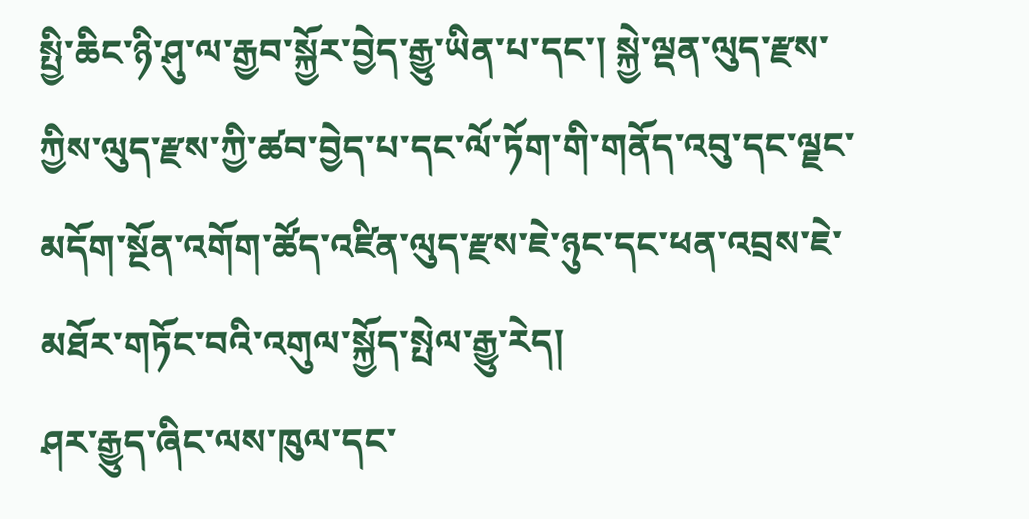སྤྱི་ཆིང་ཉི་ཤུ་ལ་རྒྱབ་སྐྱོར་བྱེད་རྒྱུ་ཡིན་པ་དང་། སྐྱེ་ལྡན་ལུད་རྫས་ཀྱིས་ལུད་རྫས་ཀྱི་ཚབ་བྱེད་པ་དང་ལོ་ཏོག་གི་གནོད་འབུ་དང་ལྗང་མདོག་སྔོན་འགོག་ཚོད་འཛིན་ལུད་རྫས་ཇེ་ཉུང་དང་ཕན་འབྲས་ཇེ་མཐོར་གཏོང་བའི་འགུལ་སྐྱོད་སྤེལ་རྒྱུ་རེད།
ཤར་རྒྱུད་ཞིང་ལས་ཁུལ་དང་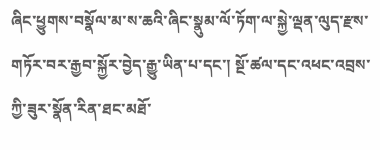ཞིང་ཕྱུགས་བསྣོལ་མ་ས་ཆའི་ཞིང་སྣུམ་ལོ་ཏོག་ལ་སྐྱེ་ལྡན་ལུད་རྫས་གཏོར་བར་རྒྱབ་སྐྱོར་བྱེད་རྒྱུ་ཡིན་པ་དང་། སྔོ་ཚལ་དང་འཕང་འབྲས་ཀྱི་ཟུར་སྣོན་རིན་ཐང་མཐོ་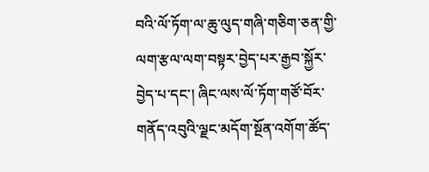བའི་ལོ་ཏོག་ལ་ཆུ་ལུད་གཞི་གཅིག་ཅན་གྱི་ལག་རྩལ་ལག་བསྟར་བྱེད་པར་རྒྱབ་སྐྱོར་བྱེད་པ་དང་། ཞིང་ལས་ལོ་ཏོག་གཙོ་བོར་གནོད་འབུའི་ལྗང་མདོག་སྔོན་འགོག་ཚོད་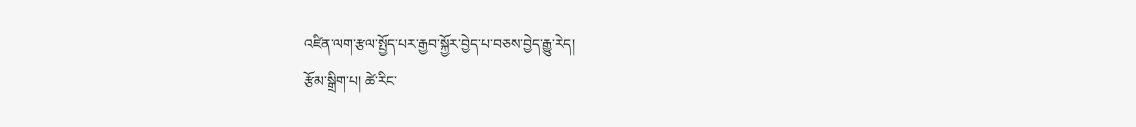འཛིན་ལག་རྩལ་སྤྱོད་པར་རྒྱབ་སྐྱོར་བྱེད་པ་བཅས་བྱེད་རྒྱུ་རེད།
རྩོམ་སྒྲིག་པ། ཚེ་རིང་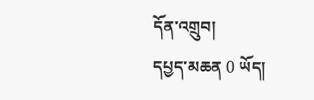དོན་འགྲུབ།
དཔྱད་མཆན 0 ཡོད།